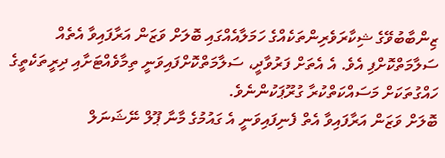ޒިންބާބުވޭގެ ޝިކާރަވެރިންތަކެއްގެ ހަމަލާއެއްގައި ބޮލަށް ވަޒަން އަރާފައިވާ އެތެއް ސަލާމަތްކޮށްފި އެވެ. އެ އެތަށް ފަރުވާދީ، ސަލާމަތްކޮށްފައިވަނީ ތިމާވެއްޓަށާއި ދިރީތަކެތީގެ ހައްގުތަކަށް މަސައްކަތްކުރާ ގުރޫޕަކުންނެވެ.
ބޮލަށް ވަޒަން އަރާފައިވާ އެތް ފެނިފައިވަނީ އެ ގައުމުގެ މާނާ ޕޫލް ނޭޝަނަލް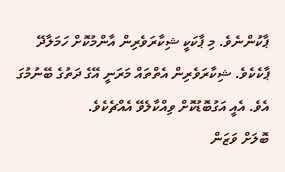ޕާކުންނެވެ. މި ޕާކަކީ ޝިކާރަވެރިން އާންމުކޮށް ހަމަލާދޭ ޕާކެކެވެ. ޝިކާރަވެރިން އެތްތައް މަރަނީ އޭގެ ދަތުގެ ބޭނުމުގަ އެވެ. އެއީ އަގުބޮޑުކޮށް ވިއްކާލެވޭ އެއްޗެކެވެ.
ބޮލަށް ވަޒަން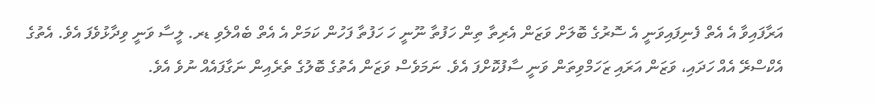އަރާފައިވާ އެ އެތް ފެނިފައިވަނީ އެ ސޮރުގެ ބޮލަށް ވަޒަން އެރިތާ ތިން ހަފުތާ ނޫނީ ހަ ހަފުތާ ފަހުން ކަމަށް އެ އެތް ބެއްލެވި ޑރ. ލީސާ ވަނީ ވިދާޅުވެފަ އެވެ. އެތުގެ އެކްސްރޭ އެއް ހަދައި، ވަޒަން އަރައި ޒަހަމްވިތަން ވަނީ ސާފުކޮށްފަ އެވެ. ނަމަވެސް ވަޒަން އެތުގެ ބޮލުގެ ތެރެއިން ނަގާފައެއް ނުވެ އެވެ.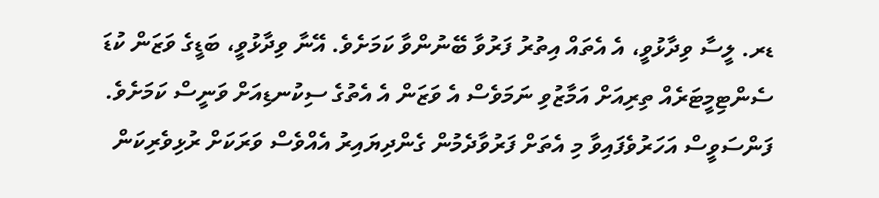ޑރ. ލީސާ ވިދާޅުވީ، އެ އެތައް އިތުރު ފަރުވާ ބޭނުންވާ ކަމަށެވެ. އޭނާ ވިދާޅުވީ، ބަޑީގެ ވަޒަން ކުޑަ ސެންޓިމީޓަރެއް ތިރިއަށް އަމާޒުވި ނަމަވެސް އެ ވަޒަން އެ އެތުގެ ސިކުނޑިއަށް ވަނީސް ކަމަށެވެ.
ފަންސަވީސް އަހަރުވެފައިވާ މި އެތަށް ފަރުވާދެމުން ގެންދިޔައިރު އެއްވެސް ވަރަކަށް ރުޅިވެރިކަން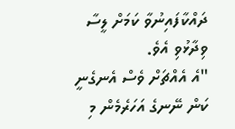ދައްކާފައިނުވާ ކަމަށް ލީސާ ވިދާޅުވި އެވެ.
"އެ އެއްޗަށް ވެސް އެނގެނީ ކަން ނޭނގެ އަހަރެމެން މި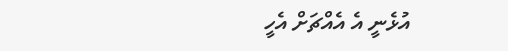އުޅެނީ އެ އެއްޗަށް އެހީ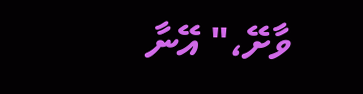ވާށޭ،" އޭނާ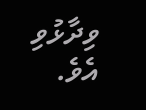ވިދާޅުވި އެވެ.